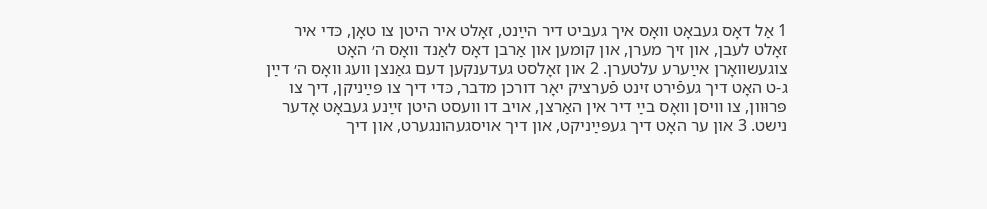1 אַל דאָס געבאָט װאָס איך געביט דיר הײַנט, זאָלט איר היטן צו טאָן, כּדי איר זאָלט לעבן, און זיך מערן, און קומען און אַרבן דאָס לאַנד װאָס ה׳ האָט צוגעשװאָרן אײַערע עלטערן. 2 און זאָלסט געדענקען דעם גאַנצן װעג װאָס ה׳ דײַן ג-ט האָט דיך געפֿירט זינט פֿערציק יאָר דורכן מדבר, כּדי דיך צו פּײַניקן, דיך צו פּרוּװן, צו װיסן װאָס בײַ דיר אין האַרצן, אױב דו װעסט היטן זײַנע געבאָט אָדער נישט. 3 און ער האָט דיך געפּײַניקט, און דיך אױסגעהונגערט, און דיך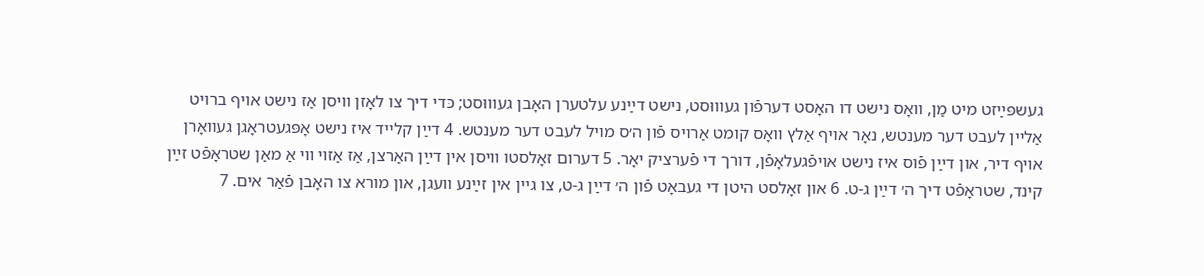געשפּײַזט מיט מַן, װאָס נישט דו האָסט דערפֿון געװוּסט, נישט דײַנע עלטערן האָבן געװוּסט; כּדי דיך צו לאָזן װיסן אַז נישט אױף ברױט אַלײן לעבט דער מענטש, נאָר אױף אַלץ װאָס קומט אַרױס פֿון ה׳ס מױל לעבט דער מענטש. 4 דײַן קלײד איז נישט אָפּגעטראָגן געװאָרן אױף דיר, און דײַן פֿוס איז נישט אױפֿגעלאָפֿן, דורך די פֿערציק יאָר. 5 דערום זאָלסטו װיסן אין דײַן האַרצן, אַז אַזױ װי אַ מאַן שטראָפֿט זײַן קינד, שטראָפֿט דיך ה׳ דײַן ג-ט. 6 און זאָלסט היטן די געבאָט פֿון ה׳ דײַן ג-ט, צו גײן אין זײַנע װעגן, און מורא צו האָבן פֿאַר אים. 7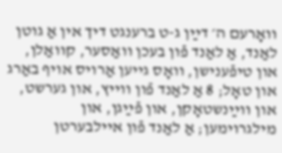װאָרעם ה׳ דײַן ג-ט ברענגט דיך אין אַ גוטן לאַנד, אַ לאַנד פֿון בעכן װאַסער, קװאַלן, און טיפֿענישן, װאָס גײען אַרױס אױף באַרג און טאָל; 8 אַ לאַנד פֿון װײץ, און גערשט, און װײַנשטאָקן, און פֿײַגן, און מילגרױמען; אַ לאַנד פֿון אײלבערטן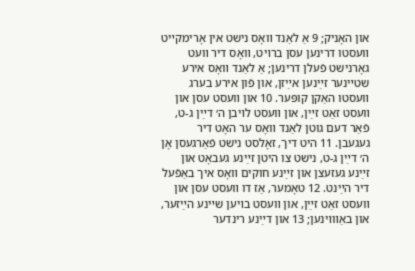און האָניק; 9 אַ לאַנד װאָס נישט אין אָרימקײט װעסטו דרינען עסן ברױט, װאָס דיר װעט גאָרנישט פֿעלן דרינען; אַ לאַנד װאָס אירע שטײנער זײַנען אײַזן, און פֿון אירע בערג װעסטו האַקן קופּער. 10 און װעסט עסן און װעסט זאַט זײַן, און װעסט לױבן ה׳ דײַן ג-ט, פֿאַר דעם גוטן לאַנד װאָס ער האָט דיר געגעבן. 11 היט דיך, זאָלסט נישט פֿאַרגעסן אָן ה׳ דײַן ג-ט, נישט צו היטן זײַנע געבאָט און זײַנע געזעצן און זײַנע חוקים װאָס איך באַפֿעל דיר הײַנט. 12 טאָמער, אַז דו װעסט עסן און װעסט זאַט זײַן, און װעסט בױען שײנע הײַזער, און באַװױנען; 13 און דײַנע רינדער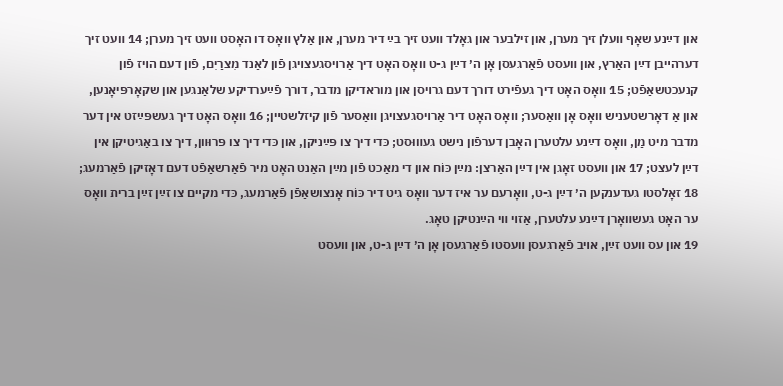און דײַנע שאָף װעלן זיך מערן, און זילבער און גאָלד װעט זיך בײַ דיר מערן, און אַלץ װאָס דו האָסט װעט זיך מערן; 14 װעט זיך דערהײבן דײַן האַרץ, און װעסט פֿאַרגעסן אָן ה׳ דײַן ג-ט װאָס האָט דיך אַרױסגעצױגן פֿון לאַנד מִצרַיִם, פֿון דעם הױז פֿון קנעכטשאַפֿט; 15 װאָס האָט דיך געפֿירט דורך דעם גרױסן און מוראדיקן מדבר, דורך פֿײַערדיקע שלאַנגען און שקאָרפּיאָנען, און אַ דאָרשטעניש װאָס אָן װאַסער; װאָס האָט דיר אַרױסגעצױגן װאַסער פֿון קיזלשטײן; 16 װאָס האָט דיך געשפּײַזט אין דער מדבר מיט מַן, װאָס דײַנע עלטערן האָבן דערפֿון נישט געװוּסט; כּדי דיך צו פּײַניקן, און כּדי דיך צו פּרוּװן, דיך צו באַגיטיקן אין דײַן לעצט; 17 און װעסט זאָגן אין דײַן האַרצן: מײַן כּוֹח און די מאַכט פֿון מײַן האַנט האָט מיר פֿאַרשאַפֿט דעם דאָזיקן פֿאַרמעג; 18 זאָלסטו געדענקען ה׳ דײַן ג-ט, װאָרעם ער איז דער װאָס גיט דיר כּוֹח אָנצושאַפֿן פֿאַרמעג, כּדי מקײם צו זײַן זײַן ברית װאָס ער האָט געשװאָרן דײַנע עלטערן, אַזױ װי הײַנטיקן טאָג.
19 און עס װעט זײַן, אױב פֿאַרגעסן װעסטו פֿאַרגעסן אָן ה׳ דײַן ג-ט, און װעסט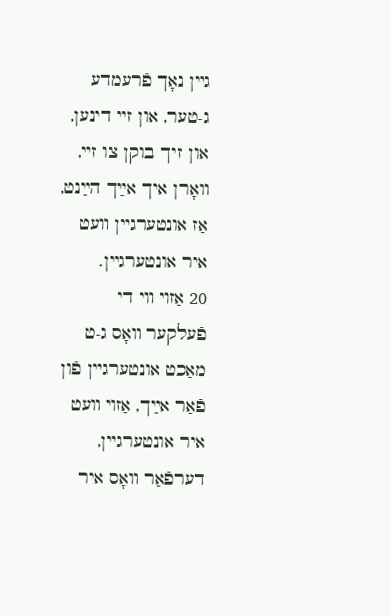גײן נאָך פֿרעמדע ג‑טער, און זײ דינען, און זיך בוקן צו זײ, װאָרן איך אײַך הײַנט, אַז אונטערגײן װעט איר אונטערגײן.
20 אַזױ װי די פֿעלקער װאָס ג-ט מאַכט אונטערגײן פֿון פֿאַר אײַך, אַזױ װעט איר אונטערגײן, דערפֿאַר װאָס איר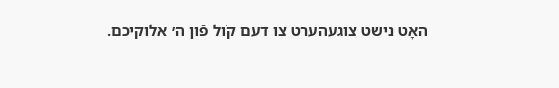האָט נישט צוגעהערט צו דעם קֹול פֿון ה׳ אלוקיכם.